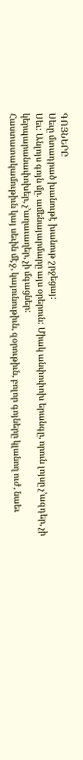ԳՈՅՆԵՐԸ
Սեւը մտադրած խանութէ խանութ շրջեցայ:
Սեւ: Անլոյս գոյն մը. ամենայարմարը այս օրերուն: Միակ անփոփոխ երանգը, որուն լոյսը չ՚ազդեր, չի կերպարանափոխեր, չ՚աղաւաղեր, չի մգացներ:
Հաստատակամութիւն կայ սեւին մէջ, կայունութիւն, զօրութիւն, բոլոր գոյները կլանող ուժ, նաեւ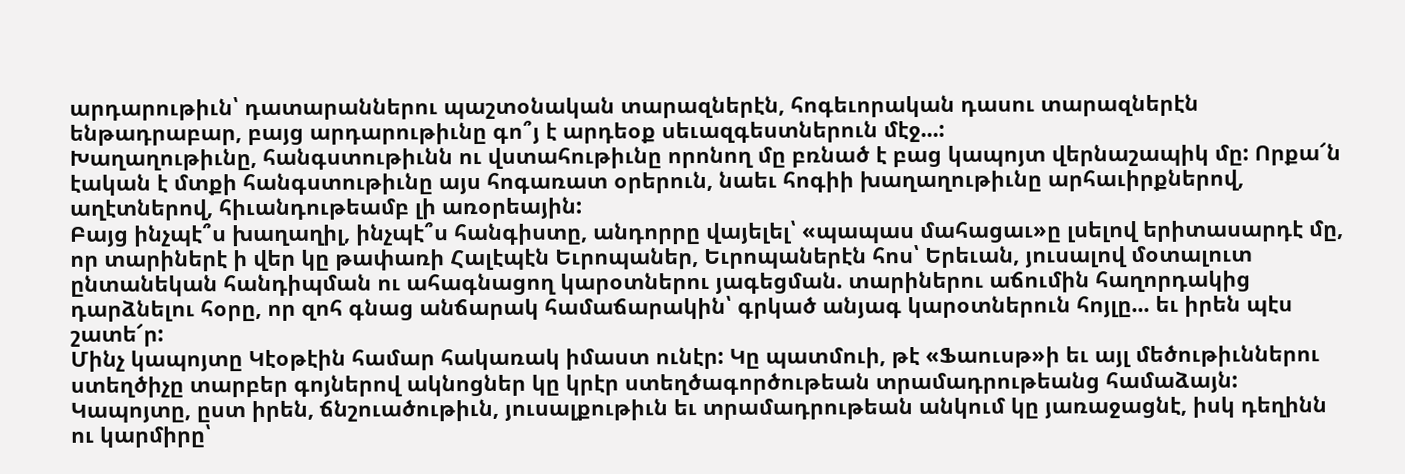արդարութիւն՝ դատարաններու պաշտօնական տարազներէն, հոգեւորական դասու տարազներէն ենթադրաբար, բայց արդարութիւնը գո՞յ է արդեօք սեւազգեստներուն մէջ...:
Խաղաղութիւնը, հանգստութիւնն ու վստահութիւնը որոնող մը բռնած է բաց կապոյտ վերնաշապիկ մը: Որքա՜ն էական է մտքի հանգստութիւնը այս հոգառատ օրերուն, նաեւ հոգիի խաղաղութիւնը արհաւիրքներով, աղէտներով, հիւանդութեամբ լի առօրեային:
Բայց ինչպէ՞ս խաղաղիլ, ինչպէ՞ս հանգիստը, անդորրը վայելել՝ «պապաս մահացաւ»ը լսելով երիտասարդէ մը, որ տարիներէ ի վեր կը թափառի Հալէպէն Եւրոպաներ, Եւրոպաներէն հոս՝ Երեւան, յուսալով մօտալուտ ընտանեկան հանդիպման ու ահագնացող կարօտներու յագեցման. տարիներու աճումին հաղորդակից դարձնելու հօրը, որ զոհ գնաց անճարակ համաճարակին՝ գրկած անյագ կարօտներուն հոյլը... եւ իրեն պէս շատե՜ր:
Մինչ կապոյտը Կէօթէին համար հակառակ իմաստ ունէր: Կը պատմուի, թէ «Ֆաուսթ»ի եւ այլ մեծութիւններու ստեղծիչը տարբեր գոյներով ակնոցներ կը կրէր ստեղծագործութեան տրամադրութեանց համաձայն: Կապոյտը, ըստ իրեն, ճնշուածութիւն, յուսալքութիւն եւ տրամադրութեան անկում կը յառաջացնէ, իսկ դեղինն ու կարմիրը՝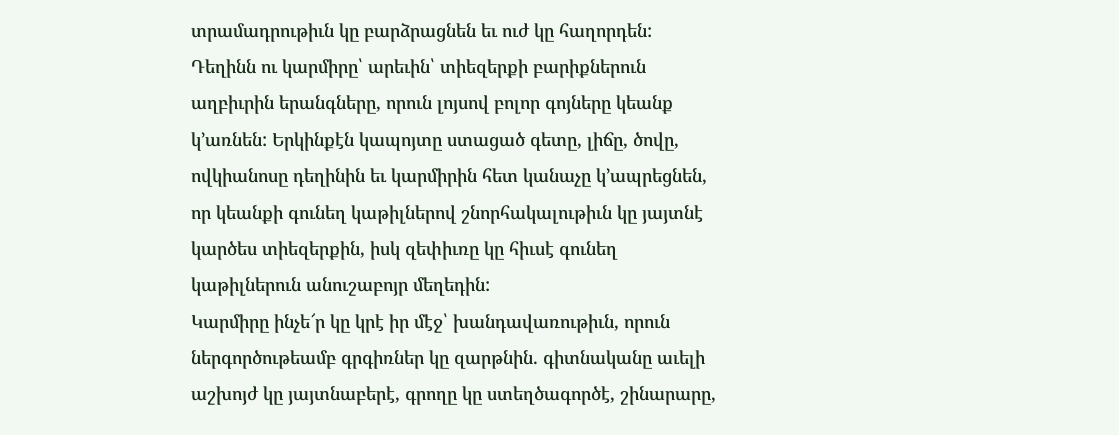տրամադրութիւն կը բարձրացնեն եւ ուժ կը հաղորդեն:
Դեղինն ու կարմիրը՝ արեւին՝ տիեզերքի բարիքներուն աղբիւրին երանգները, որուն լոյսով բոլոր գոյները կեանք կ՚առնեն: Երկինքէն կապոյտը ստացած գետը, լիճը, ծովը, ովկիանոսը դեղինին եւ կարմիրին հետ կանաչը կ՚ապրեցնեն, որ կեանքի գունեղ կաթիլներով շնորհակալութիւն կը յայտնէ կարծես տիեզերքին, իսկ զեփիւռը կը հիւսէ գունեղ կաթիլներուն անուշաբոյր մեղեդին:
Կարմիրը ինչե՜ր կը կրէ իր մէջ՝ խանդավառութիւն, որուն ներգործութեամբ գրգիռներ կը զարթնին. գիտնականը աւելի աշխոյժ կը յայտնաբերէ, գրողը կը ստեղծագործէ, շինարարը,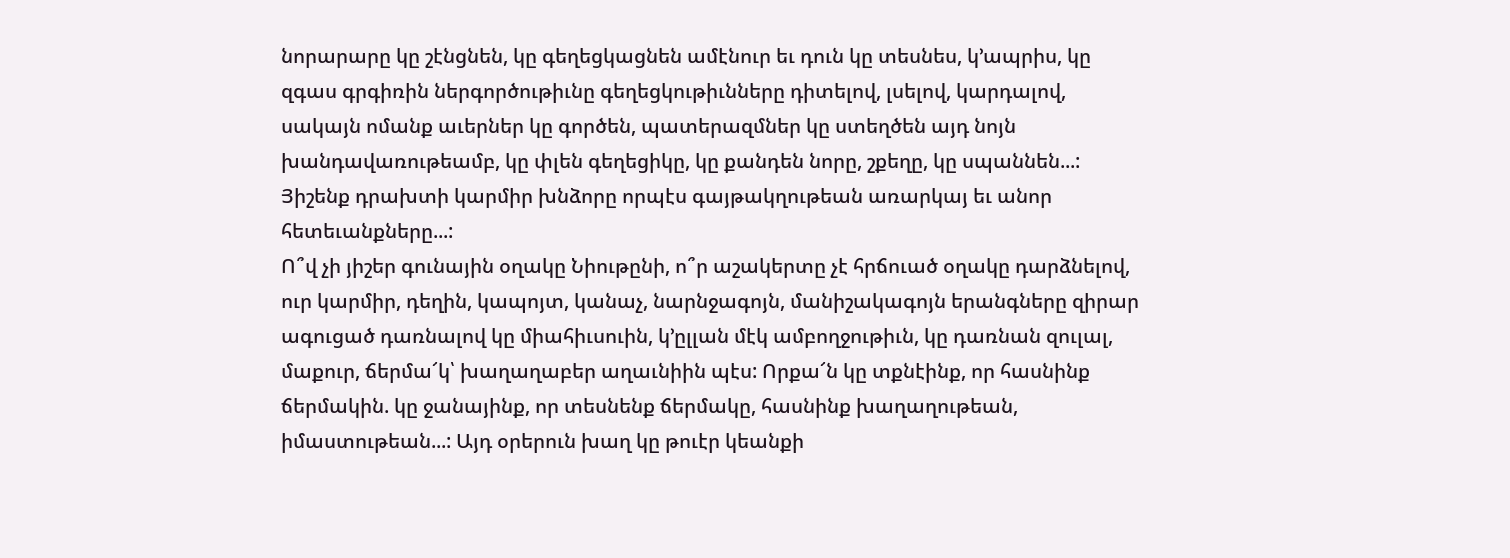նորարարը կը շէնցնեն, կը գեղեցկացնեն ամէնուր եւ դուն կը տեսնես, կ՚ապրիս, կը զգաս գրգիռին ներգործութիւնը գեղեցկութիւնները դիտելով, լսելով, կարդալով, սակայն ոմանք աւերներ կը գործեն, պատերազմներ կը ստեղծեն այդ նոյն խանդավառութեամբ, կը փլեն գեղեցիկը, կը քանդեն նորը, շքեղը, կը սպաննեն...:
Յիշենք դրախտի կարմիր խնձորը որպէս գայթակղութեան առարկայ եւ անոր հետեւանքները...:
Ո՞վ չի յիշեր գունային օղակը Նիութընի, ո՞ր աշակերտը չէ հրճուած օղակը դարձնելով, ուր կարմիր, դեղին, կապոյտ, կանաչ, նարնջագոյն, մանիշակագոյն երանգները զիրար ագուցած դառնալով կը միահիւսուին, կ՚ըլլան մէկ ամբողջութիւն, կը դառնան զուլալ, մաքուր, ճերմա՜կ՝ խաղաղաբեր աղաւնիին պէս: Որքա՜ն կը տքնէինք, որ հասնինք ճերմակին. կը ջանայինք, որ տեսնենք ճերմակը, հասնինք խաղաղութեան, իմաստութեան...: Այդ օրերուն խաղ կը թուէր կեանքի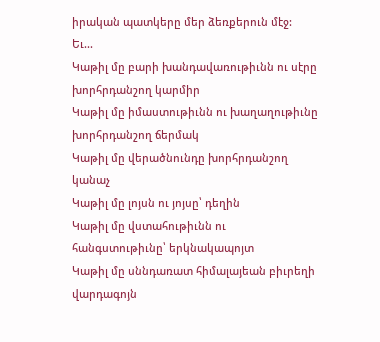իրական պատկերը մեր ձեռքերուն մէջ:
Եւ...
Կաթիլ մը բարի խանդավառութիւնն ու սէրը խորհրդանշող կարմիր
Կաթիլ մը իմաստութիւնն ու խաղաղութիւնը խորհրդանշող ճերմակ
Կաթիլ մը վերածնունդը խորհրդանշող կանաչ
Կաթիլ մը լոյսն ու յոյսը՝ դեղին
Կաթիլ մը վստահութիւնն ու հանգստութիւնը՝ երկնակապոյտ
Կաթիլ մը սննդառատ հիմալայեան բիւրեղի վարդագոյն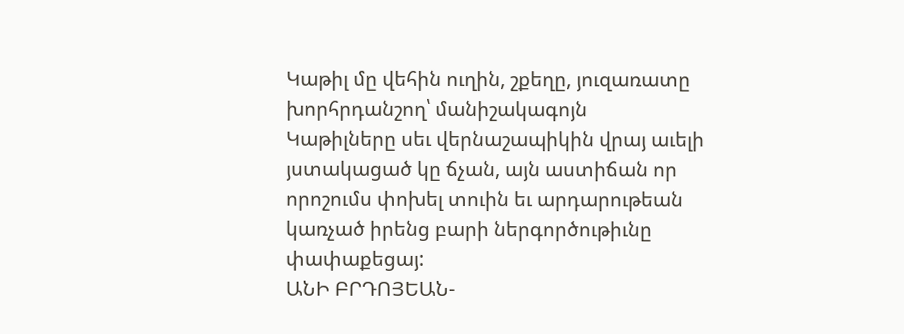Կաթիլ մը վեհին ուղին, շքեղը, յուզառատը խորհրդանշող՝ մանիշակագոյն
Կաթիլները սեւ վերնաշապիկին վրայ աւելի յստակացած կը ճչան, այն աստիճան որ որոշումս փոխել տուին եւ արդարութեան կառչած իրենց բարի ներգործութիւնը փափաքեցայ:
ԱՆԻ ԲՐԴՈՅԵԱՆ-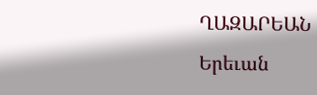ՂԱԶԱՐԵԱՆ
Երեւան